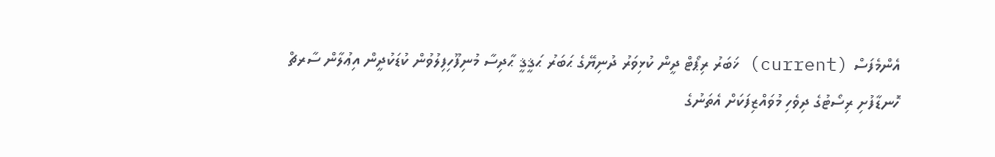އެންމެފަސް (current) ޚަބަރު ރިޕޯޓް ދީން ކުޅިވަރު ދުނިޔޭގެ ޙަބަރު ޙަޤީޤީ ޙާދިސާ މުނިފޫހިފިލުވުން ކުޑަކުދީން އިޢުލާން ސާރޗް
ހޮނޑާފުށި ރިސޯޓުގެ ދިވެހި މުވައްޒިފަކަށް އެތަނުގެ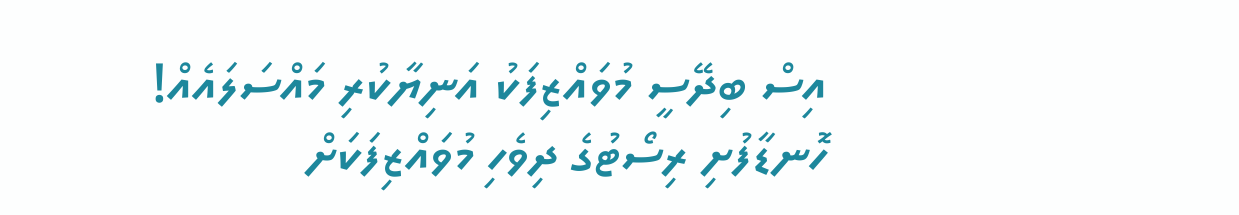އިސް ބިދޭސީ މުވައްޒިފަކު އަނިޔާކުރި މައްސަލައެއް!
ހޮނޑާފުށި ރިސޯޓުގެ ދިވެހި މުވައްޒިފަކަށް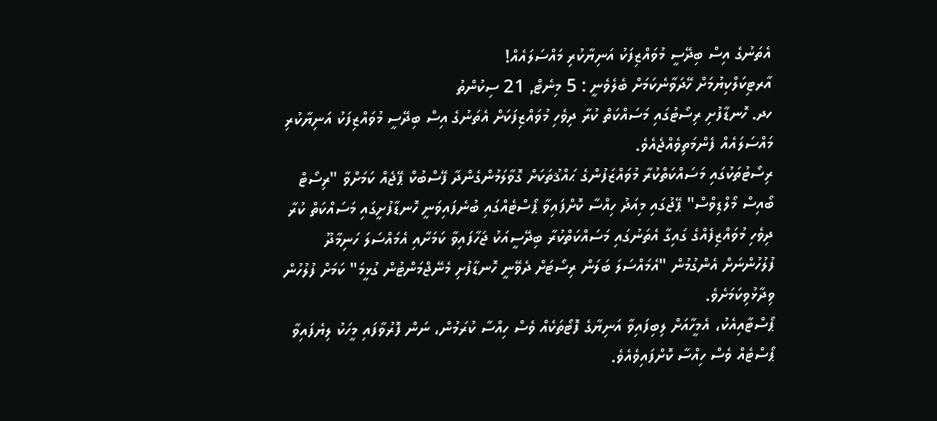އެތަނުގެ އިސް ބިދޭސީ މުވައްޒިފަކު އަނިޔާކުރި މައްސަލައެއް!
އާރޓިކަލްކިޔުމަށް ހޭދަވާނެކަމަށް ބެލެވެނީ : 5 މިނެޓް, 21 ސިކުންތު
ހދ. ހޮނޑާފުށި ރިސޯޓުގައި މަސައްކަތް ކުރާ ދިވެހި މުވައްޒިފަކަށް އެތަނުގެ އިސް ބިދޭސީ މުވައްޒިފަކު އަނިޔާކުރި މައްސަލައެއް ފެންމަތިވެއްޖެއެވެ.
ރިސޯޓުތަކުގައި މަސައްކަތްކުރާ މުވައްޒަފުންގެ ޙައްޤުތަކަށް ގޮވާލަމުންގެންދާ ފޭސްބުކް ޕޭޖެއް ކަމަށްވާ "ރިސޯޓް ބޯއިސް މޯލްޑިވްސް" ޕޭޖުގައި މިއަދު ހިއްސާ ކޮށްފައިވާ ޕޯސްޓެއްގައި ބުނެފައިވަނީ ހޮނޑާފުށީގައި މަސައްކަތް ކުރާ ދިވެހި މުވައްޒިފެއްގެ ގައިގާ އެތަނުގައި މަސައްކަތްކުރާ ބިދޭސީއަކު ޖަހާފައިވާ ކަމަށާއި އެމައްސަލަ ހަނިމާދޫ ފުލުހުންނަށް އެންގުމުން "އެމައްސަލަ ބަލަން ރިސޯޓަށް ދެވޭނީ ހޮނޑާފުށި މެނޭޖްމަންޓުން ގުޅީމަ" ކަމަށް ފުލުހުން ވިދާޅުވިކަމަށެވެ.
ޕޯސްޓާއިއެކު، އެމީހާއަށް ލިބިފައިވާ އަނިޔާގެ ފޮޓޯތަކެއް ވެސް ހިއްސާ ކުރަމުން، ނަން ފޮރުވާފައި މީހަކު ލިޔެފައިވާ ޕޯސްޓެއް ވެސް ހިއްސާ ކޮށްފައިވެއެވެ.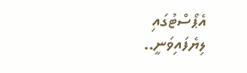އެޕޯސްޓުގައި ލިޔެފައިވަނީ..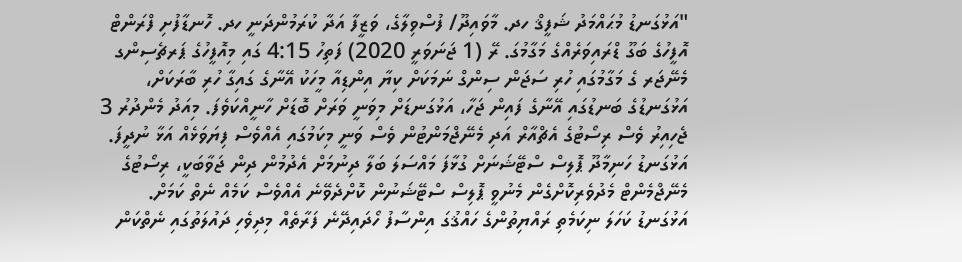"އަޅުގަނޑު މުޙައްމަދު ޝަފީޤް ހދ. މާވައިދޫ/ ފުސްވިލާގެ، ވަޒީފާ އަދާ ކުރަމުންދަނީ ހދ. ހޮނޑާފުށި ފްރަންޓް އޮފީހުގެ ބަގޫ ޑްރައިވަރެއްގެ މަގާމުގަ. ރޭ (1 ޖަނަވަރީ 2020) ފަތިހު 4:15 ގައި މިއޮފީހުގެ ޕަރޗެސިންގ މެނޭޖަރ ގެ މަގާމުގައި ހުރި ސަޖަން ސިންގް ނަމަކަށް ކިޔާ އިންޑިއާ މީހަކު އޭނާގެ ގައިގާ ހުރި ބާރަކަށް، އަޅުގަނޑުގެ ބަނޑުގައި އޭނާގެ ފައިން ޖަހާ، އަޅުގަނޑަށް މިވަނީ ވަރަށް ބޮޑަށް ހާނީއްކަވެފަ. މިއަދު މެންދުރު 3 ޖެހިއިރު ވެސް ރިސޯޓުގެ އެޗްއާރް އަދި މެނޭޖްމަންޓުން ވެސް ވަނީ މިކަމުގައި އެއްވެސް ފިޔަވަޅެއް އަޅާ ނުދީފަ. އަޅުގަނޑު ހަނިމާދޫ ޕޮލިސް ސްޓޭޝަނަށް ގުޅާފަ މައްސަލަ ބަލާ ދިނުމަށް އެދުމުން ދިން ޖަވާބަކީ، ރިސޯޓުގެ މެނޭޖްމެންޓް މެދުވެރިކޮށްގެން މެނުވީ ޕޮލިސް ސްޓޭޝަނުން ކޮށްދެވޭނެ އެއްވެސް ކަމެއް ނެތް ކަމަށް. އަޅުގަނޑު ކަހަލަ ނިކަމެތި ރައްޔިތުންގެ ހައްޤުގަ އިންސާފު ހޯދައިދޭނެ ފަރާތެއް މިދިވެހި ދައުލަތުގައި ނެތްކަން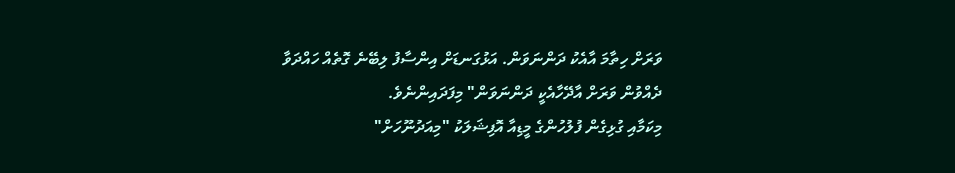ވަރަށް ހިތާމަ އާއެކު ދަންނަވަން. އަޅުގަނޑަށް އިންސާފު ލިބޭނެ ގޮތެއް ހައްދަވާ ދެއްވުން ވަރަށް އާދޭހާއެކީ ދަންނަވަން" މިފަދައިންނެވެ.
މިކަމާއި ގުޅިގެން ފުލުހުންގެ މީޑިއާ އޮފިޝަލަކު "މިއަދުނޫހަށް"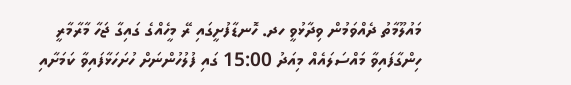މައުލޫމާތު ދެއްވަމުން ވިދާޅުވީ ހދ. ހޮނޑާފުށީގައި ރޭ މީހެއްގެ ގައިގާ ޖަހާ މާރާމާރީ ހިންގާފައިވާ މައްސަލައެއް މިއަދު 15:00 ގައި ފުލުހުންނަށް ހުށަހަޅާފައިވާ ކަމަށާއި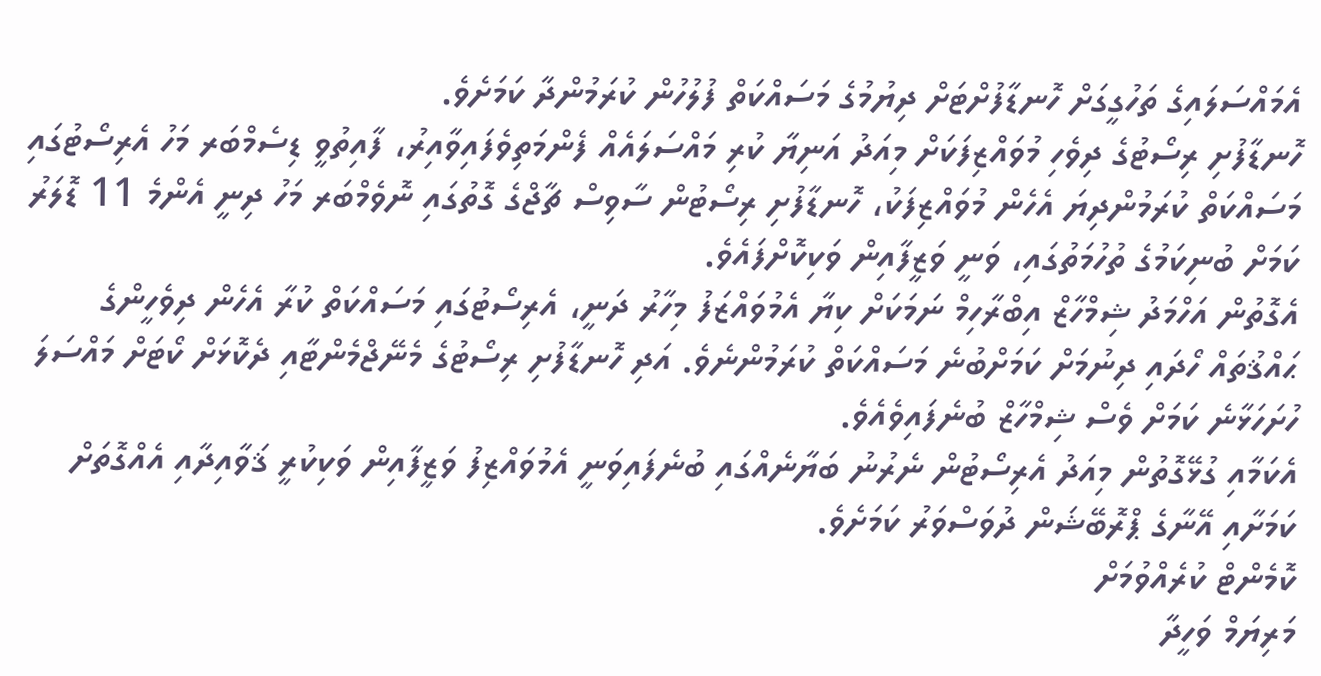އެމައްސަލައިގެ ތަހުގީގަށް ހޮނޑާފުށްޓަށް ދިޔުމުގެ މަސައްކަތް ފުލުހުން ކުރަމުންދާ ކަމަށެވެ.
ހޮނޑާފުށި ރިސޯޓުގެ ދިވެހި މުވައްޒިފަކަށް މިއަދު އަނިޔާ ކުރި މައްސަލައެއް ފެންމަތިވެފައިވާއިރު، ފާއިތުވީ ޑިސެމްބަރ މަހު އެރިސޯޓުގައި މަސައްކަތް ކުރަމުންދިޔަ އެހެން މުވައްޒިފަކު، ހޮނޑާފުށި ރިސޯޓުން ސާވިސް ޗާޖްގެ ގޮތުގައި ނޮވެމްބަރ މަހު ދިނީ އެންމެ 11 ޑޮލަރު ކަމަށް ބުނިކަމުގެ ތުހުމަތުގައި، ވަނީ ވަޒީފާއިން ވަކިކޮށްފައެވެ.
އެގޮތުން އަހްމަދު ޝިމްހާޒް އިބްރާހިމް ނަމަކަށް ކިޔާ އެމުވައްޒަފު މިހާރު ދަނީ، އެރިސޯޓުގައި މަސައްކަތް ކުރާ އެހެން ދިވެހީންގެ ޙައްޤުތައް ހޯދައި ދިނުމަށް ކަމަށްބުނެ މަސައްކަތް ކުރަމުންނެވެ. އަދި ހޮނޑާފުށި ރިސޯޓުގެ މެނޭޖްމެންޓާއި ދެކޮޅަށް ކޯޓަށް މައްސަލަ ހުށަހަޅާނެ ކަމަށް ވެސް ޝިމްހާޒް ބުނެފައިވެއެވެ.
އެކަމާއި ގުޅޭގޮތުން މިއަދު އެރިސޯޓުން ނެރުނު ބަޔާނެއްގައި ބުނެފައިވަނީ އެމުވައްޒިފު ވަޒީފާއިން ވަކިކުރީ ޤަވާއިދާއި އެއްގޮތަށް ކަމަށާއި އޭނާގެ ޕްރޮބޭޝަން ދުވަސްވަރު ކަމަށެވެ.
ކޮމެންޓް ކުރެއްވުމަށް
މަރިޔަމް ވަހީދާ